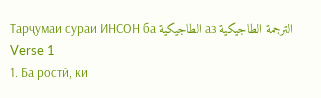Тарҷумаи сураи ИНСОН ба الطاجيكية аз الترجمة الطاجيكية
Verse 1
1. Ба ростӣ, ки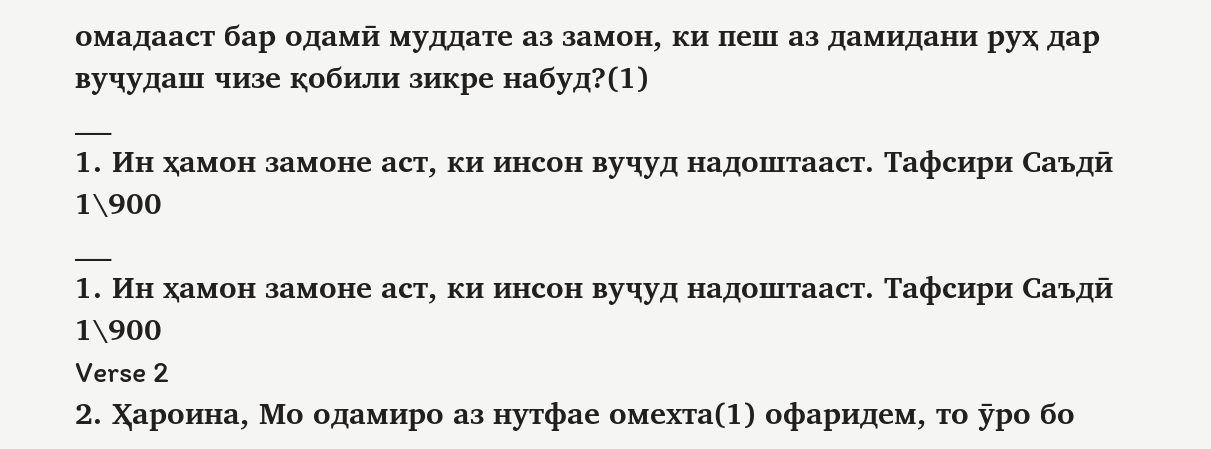омадааст бар одамӣ муддате аз замон, ки пеш аз дамидани руҳ дар вуҷудаш чизе қобили зикре набуд?(1)
___
1. Ин ҳамон замоне аст, ки инсон вуҷуд надоштааст. Тафсири Саъдӣ 1\900
___
1. Ин ҳамон замоне аст, ки инсон вуҷуд надоштааст. Тафсири Саъдӣ 1\900
Verse 2
2. Ҳароина, Мо одамиро аз нутфае омехта(1) офаридем, то ӯро бо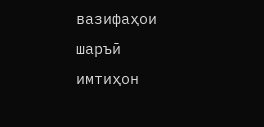вазифаҳои шаръӣ имтиҳон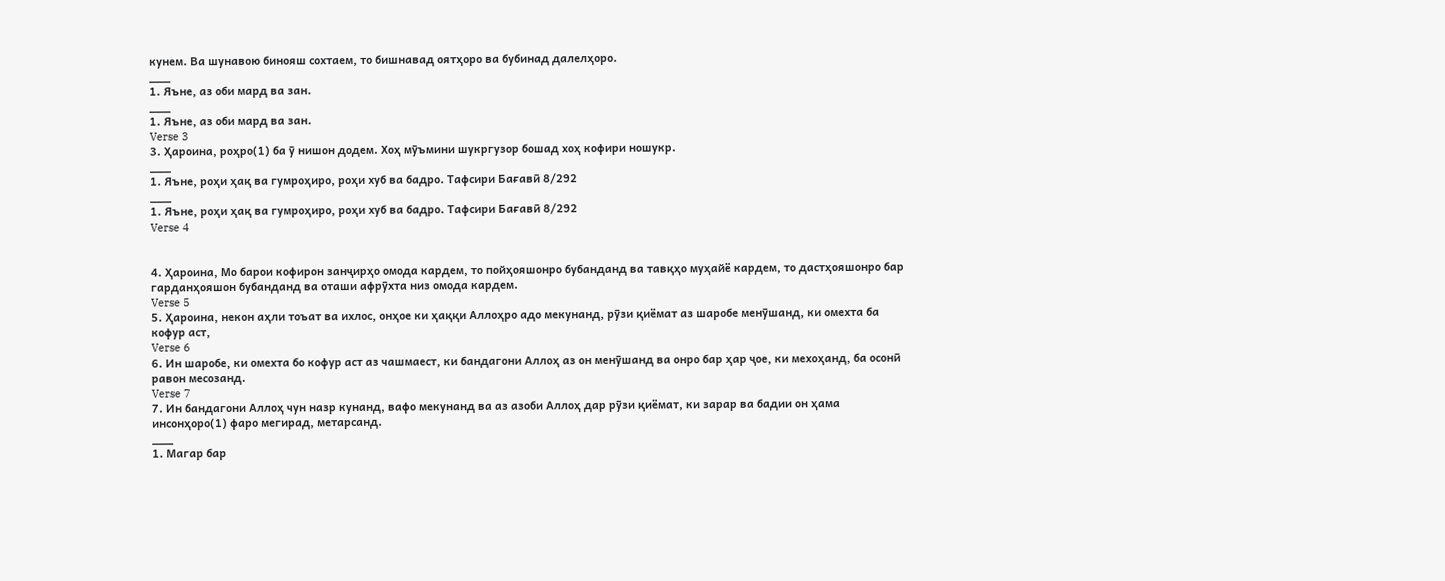кунем. Ва шунавою бинояш сохтаем, то бишнавад оятҳоро ва бубинад далелҳоро.
___
1. Яъне, аз оби мард ва зан.
___
1. Яъне, аз оби мард ва зан.
Verse 3
3. Ҳароина, роҳро(1) ба ӯ нишон додем. Хоҳ мӯъмини шукргузор бошад хоҳ кофири ношукр.
___
1. Яъне, роҳи ҳақ ва гумроҳиро, роҳи хуб ва бадро. Тафсири Бағавӣ 8/292
___
1. Яъне, роҳи ҳақ ва гумроҳиро, роҳи хуб ва бадро. Тафсири Бағавӣ 8/292
Verse 4


4. Ҳароина, Мо барои кофирон занҷирҳо омода кардем, то пойҳояшонро бубанданд ва тавқҳо муҳайё кардем, то дастҳояшонро бар гарданҳояшон бубанданд ва оташи афрӯхта низ омода кардем.
Verse 5
5. Ҳароина, некон аҳли тоъат ва ихлос, онҳое ки ҳаққи Аллоҳро адо мекунанд, рӯзи қиёмат аз шаробе менӯшанд, ки омехта ба кофур аст,
Verse 6
6. Ин шаробе, ки омехта бо кофур аст аз чашмаест, ки бандагони Аллоҳ аз он менӯшанд ва онро бар ҳар ҷое, ки мехоҳанд, ба осонӣ равон месозанд.
Verse 7
7. Ин бандагони Аллоҳ чун назр кунанд, вафо мекунанд ва аз азоби Аллоҳ дар рӯзи қиёмат, ки зарар ва бадии он ҳама инсонҳоро(1) фаро мегирад, метарсанд.
___
1. Магар бар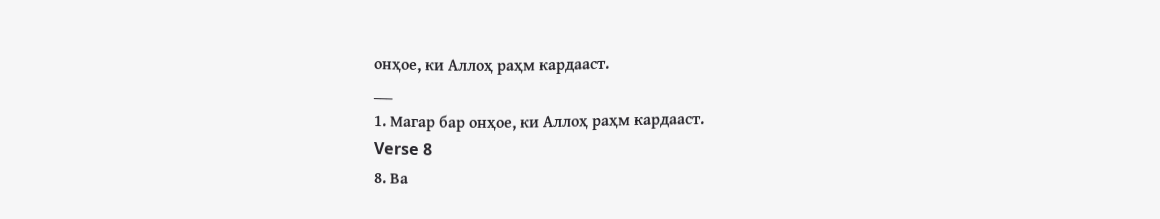онҳое, ки Аллоҳ раҳм кардааст.
___
1. Магар бар онҳое, ки Аллоҳ раҳм кардааст.
Verse 8
8. Ва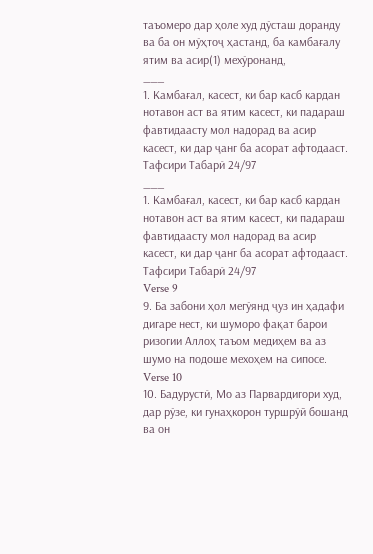таъомеро дар ҳоле худ дӯсташ доранду ва ба он мӯҳтоҷ ҳастанд, ба камбағалу ятим ва асир(1) мехӯронанд,
___
1. Камбағал, касест, ки бар касб кардан нотавон аст ва ятим касест, ки падараш фавтидаасту мол надорад ва асир касест, ки дар ҷанг ба асорат афтодааст. Тафсири Табарӣ 24/97
___
1. Камбағал, касест, ки бар касб кардан нотавон аст ва ятим касест, ки падараш фавтидаасту мол надорад ва асир касест, ки дар ҷанг ба асорат афтодааст. Тафсири Табарӣ 24/97
Verse 9
9. Ба забони ҳол мегӯянд ҷуз ин ҳадафи дигаре нест, ки шуморо фақат барои ризогии Аллоҳ таъом медиҳем ва аз шумо на подоше мехоҳем на сипосе.
Verse 10
10. Бадурустӣ, Мо аз Парвардигори худ, дар рӯзе, ки гунаҳкорон туршрӯй бошанд ва он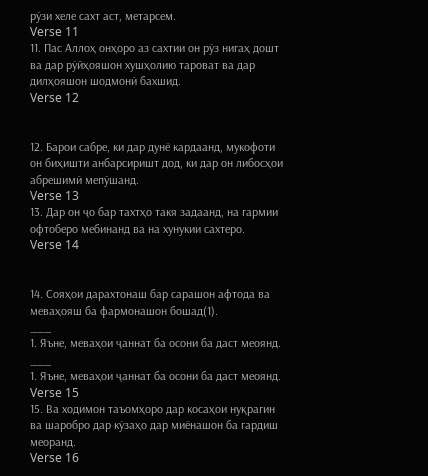рӯзи хеле сахт аст, метарсем.
Verse 11
11. Пас Аллоҳ онҳоро аз сахтии он рӯз нигаҳ дошт ва дар рӯйҳояшон хушҳолию тароват ва дар дилҳояшон шодмонӣ бахшид.
Verse 12


12. Барои сабре, ки дар дунё кардаанд, мукофоти он биҳишти анбарсиришт дод, ки дар он либосҳои абрешимӣ мепӯшанд.
Verse 13
13. Дар он ҷо бар тахтҳо такя задаанд, на гармии офтоберо мебинанд ва на хунукии сахтеро.
Verse 14


14. Сояҳои дарахтонаш бар сарашон афтода ва меваҳояш ба фармонашон бошад(1).
___
1. Яъне, меваҳои ҷаннат ба осони ба даст меоянд.
___
1. Яъне, меваҳои ҷаннат ба осони ба даст меоянд.
Verse 15
15. Ва ходимон таъомҳоро дар косаҳои нуқрагин ва шаробро дар кӯзаҳо дар миёнашон ба гардиш меоранд.
Verse 16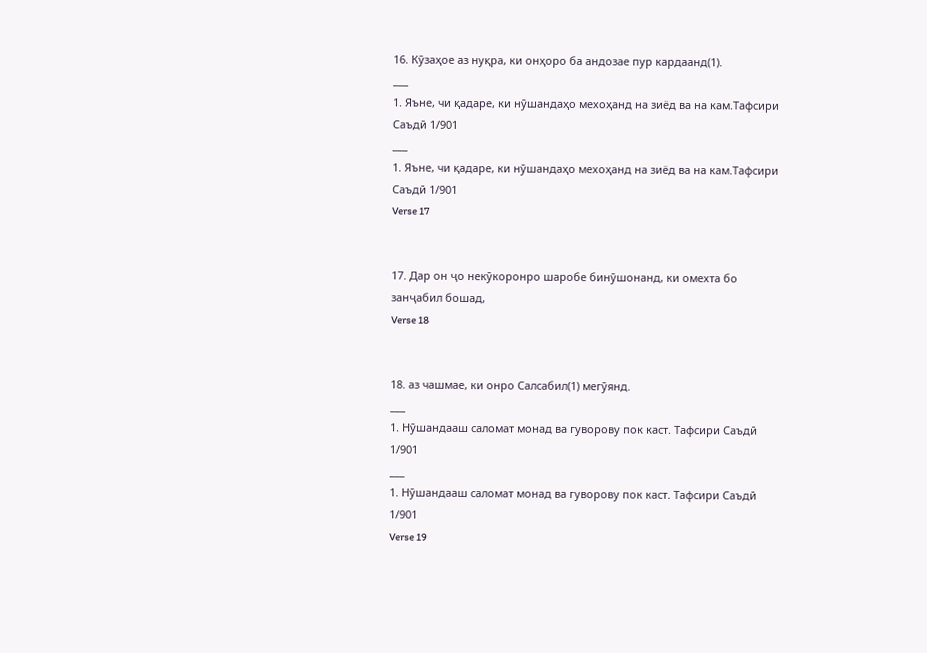16. Кӯзаҳое аз нуқра, ки онҳоро ба андозае пур кардаанд(1).
___
1. Яъне, чи қадаре, ки нӯшандаҳо мехоҳанд на зиёд ва на кам.Тафсири Саъдӣ 1/901
___
1. Яъне, чи қадаре, ки нӯшандаҳо мехоҳанд на зиёд ва на кам.Тафсири Саъдӣ 1/901
Verse 17


17. Дар он ҷо некӯкоронро шаробе бинӯшонанд, ки омехта бо занҷабил бошад,
Verse 18


18. аз чашмае, ки онро Салсабил(1) мегӯянд.
___
1. Нӯшандааш саломат монад ва гуворову пок каст. Тафсири Саъдӣ 1/901
___
1. Нӯшандааш саломат монад ва гуворову пок каст. Тафсири Саъдӣ 1/901
Verse 19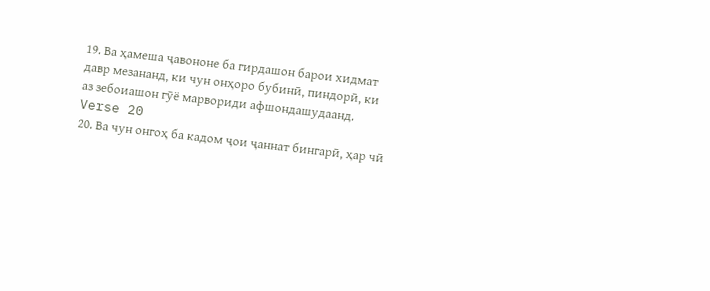19. Ва ҳамеша ҷавононе ба гирдашон барои хидмат давр мезананд, ки чун онҳоро бубинӣ, пиндорӣ, ки аз зебоиашон гӯё марвориди афшондашудаанд.
Verse 20
20. Ва чун онгоҳ ба кадом ҷои ҷаннат бингарӣ, ҳар чӣ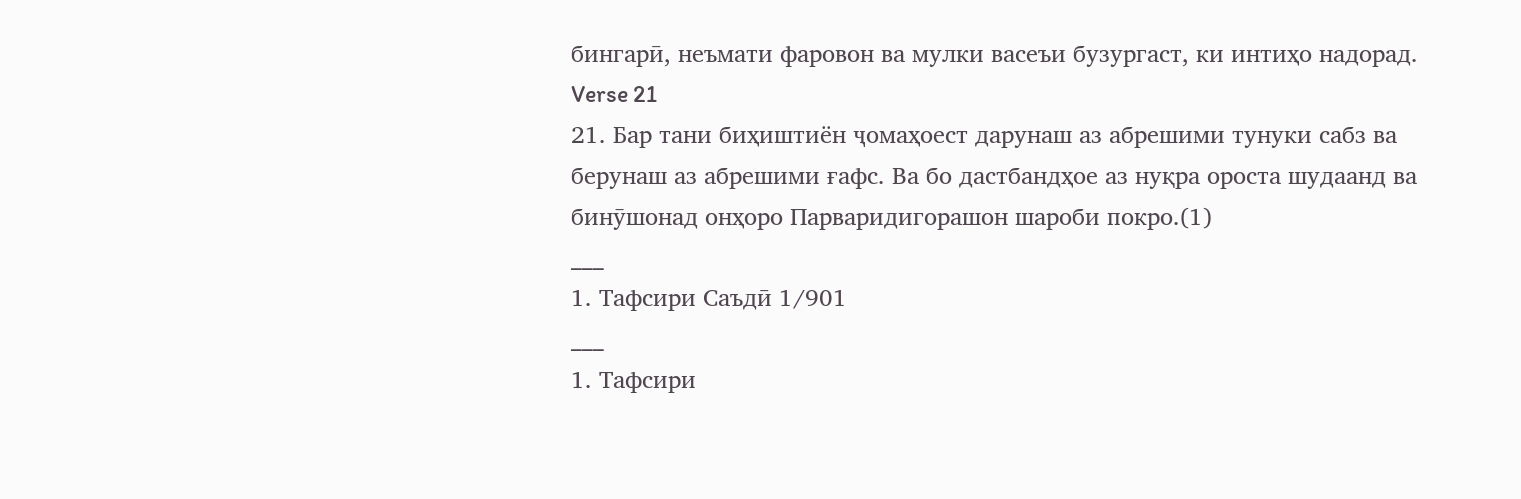бингарӣ, неъмати фаровон ва мулки васеъи бузургаст, ки интиҳо надорад.
Verse 21
21. Бар тани биҳиштиён ҷомаҳоест дарунаш аз абрешими тунуки сабз ва берунаш аз абрешими ғафс. Ва бо дастбандҳое аз нуқра ороста шудаанд ва бинӯшонад онҳоро Парваридигорашон шароби покро.(1)
___
1. Тафсири Саъдӣ 1/901
___
1. Тафсири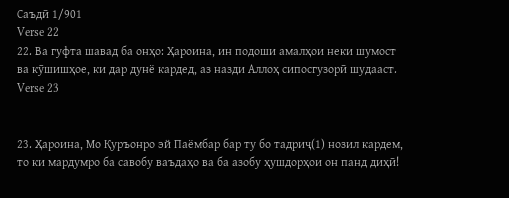Саъдӣ 1/901
Verse 22
22. Ва гуфта шавад ба онҳо: Ҳароина, ин подоши амалҳои неки шумост ва кӯшишҳое, ки дар дунё кардед, аз назди Аллоҳ сипосгузорӣ шудааст.
Verse 23


23. Ҳароина, Мо Қуръонро эй Паёмбар бар ту бо тадриҷ(1) нозил кардем, то ки мардумро ба савобу ваъдаҳо ва ба азобу ҳушдорҳои он панд диҳӣ!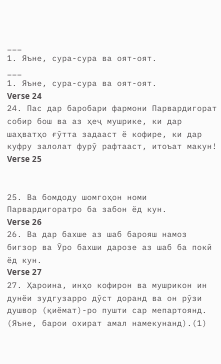___
1. Яъне, сура-сура ва оят-оят.
___
1. Яъне, сура-сура ва оят-оят.
Verse 24
24. Пас дар баробари фармони Парвардигорат собир бош ва аз ҳеҷ мушрике, ки дар шаҳватҳо ғӯтта задааст ё кофире, ки дар куфру залолат фурӯ рафтааст, итоъат макун!
Verse 25


25. Ва бомдоду шомгоҳон номи Парвардигоратро ба забон ёд кун.
Verse 26
26. Ва дар бахше аз шаб барояш намоз бигзор ва Ӯро бахши дарозе аз шаб ба покӣ ёд кун.
Verse 27
27. Ҳароина, инҳо кофирон ва мушрикон ин дунёи зудгузарро дӯст доранд ва он рӯзи душвор (қиёмат)-ро пушти сар мепартоянд. (Яъне, барои охират амал намекунанд).(1)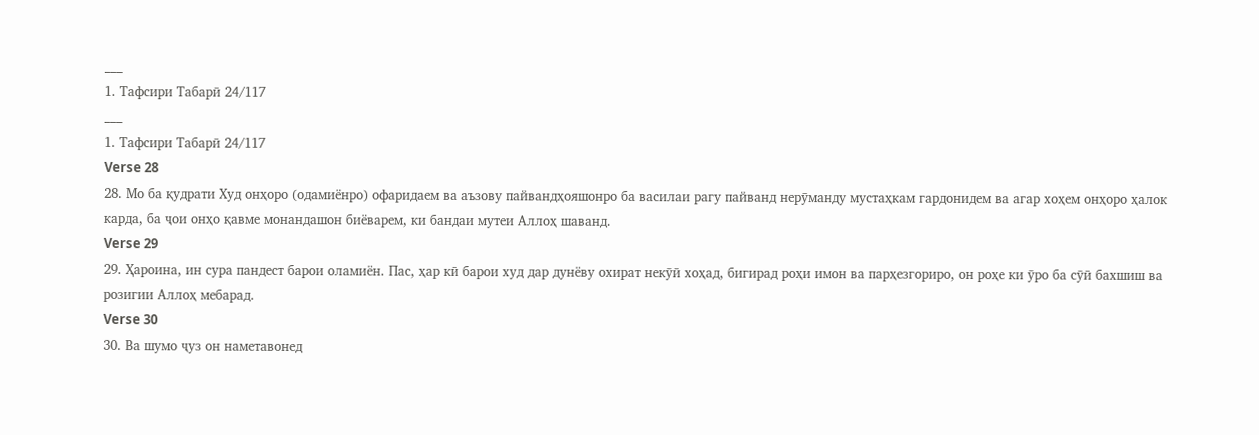___
1. Тафсири Табарӣ 24/117
___
1. Тафсири Табарӣ 24/117
Verse 28
28. Мо ба қудрати Худ онҳоро (одамиёнро) офаридаем ва аъзову пайвандҳояшонро ба василаи рагу пайванд нерӯманду мустаҳкам гардонидем ва агар хоҳем онҳоро ҳалок карда, ба ҷои онҳо қавме монандашон биёварем, ки бандаи мутеи Аллоҳ шаванд.
Verse 29
29. Ҳароина, ин сура пандест барои оламиён. Пас, ҳар кӣ барои худ дар дунёву охират некӯӣ хоҳад, бигирад роҳи имон ва парҳезгориро, он роҳе ки ӯро ба сӯӣ бахшиш ва розигии Аллоҳ мебарад.
Verse 30
30. Ва шумо ҷуз он наметавонед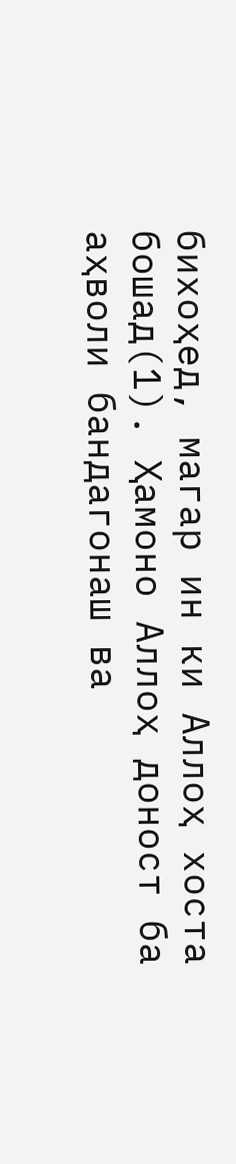бихоҳед, магар ин ки Аллоҳ хоста бошад(1). Ҳамоно Аллоҳ доност ба аҳволи бандагонаш ва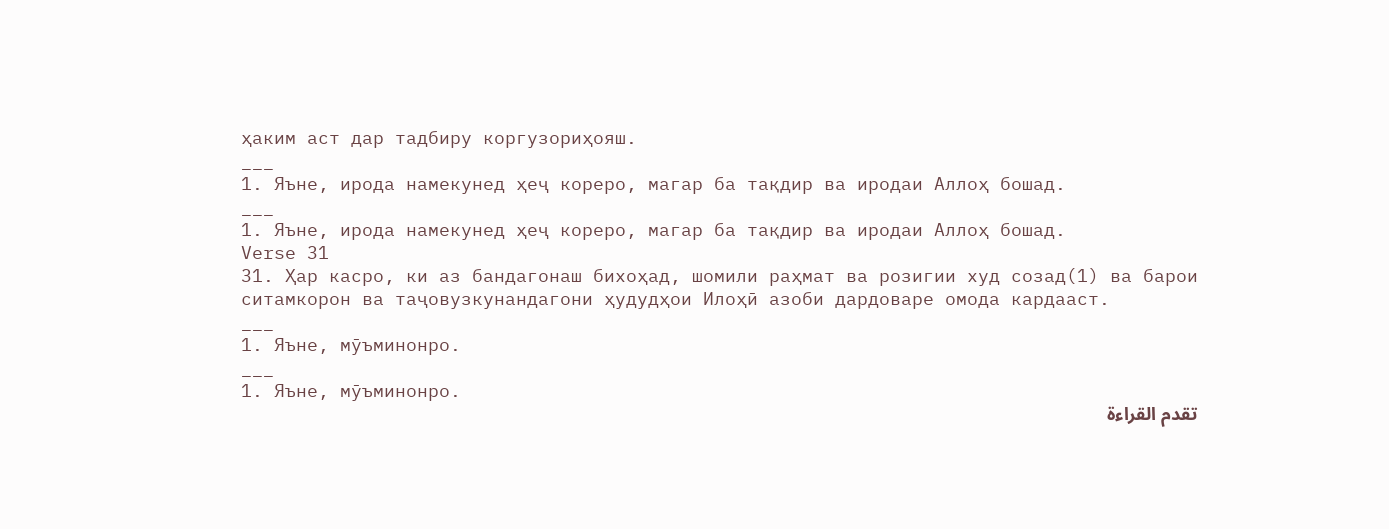ҳаким аст дар тадбиру коргузориҳояш.
___
1. Яъне, ирода намекунед ҳеҷ кореро, магар ба тақдир ва иродаи Аллоҳ бошад.
___
1. Яъне, ирода намекунед ҳеҷ кореро, магар ба тақдир ва иродаи Аллоҳ бошад.
Verse 31
31. Ҳар касро, ки аз бандагонаш бихоҳад, шомили раҳмат ва розигии худ созад(1) ва барои ситамкорон ва таҷовузкунандагони ҳудудҳои Илоҳӣ азоби дардоваре омода кардааст.
___
1. Яъне, мӯъминонро.
___
1. Яъне, мӯъминонро.
تقدم القراءة